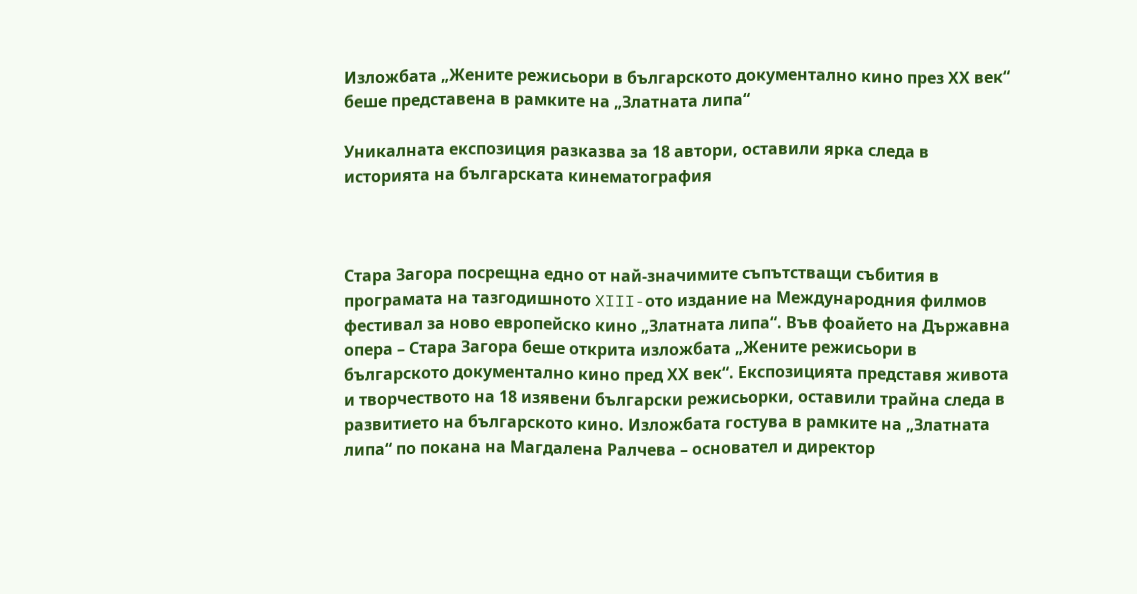Изложбата „Жените режисьори в българското документално кино през ХХ век“ беше представена в рамките на „Златната липа“

Уникалната експозиция разказва за 18 автори, оставили ярка следа в историята на българската кинематография



Стара Загора посрещна едно от най-значимите съпътстващи събития в програмата на тазгодишното XIII-ото издание на Международния филмов фестивал за ново европейско кино „Златната липа“. Във фоайето на Държавна опера – Стара Загора беше открита изложбата „Жените режисьори в българското документално кино пред ХХ век“. Експозицията представя живота и творчеството на 18 изявени български режисьорки, оставили трайна следа в развитието на българското кино. Изложбата гостува в рамките на „Златната липа“ по покана на Магдалена Ралчева – основател и директор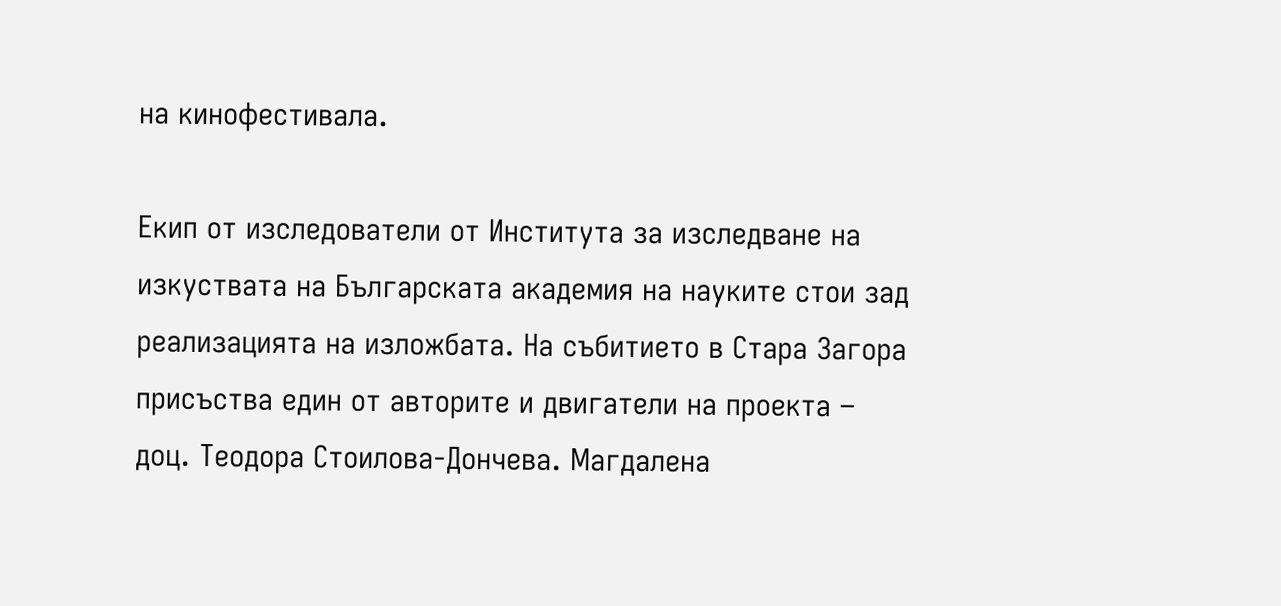на кинофестивала.

Екип от изследователи от Института за изследване на изкуствата на Българската академия на науките стои зад реализацията на изложбата. На събитието в Стара Загора присъства един от авторите и двигатели на проекта – доц. Теодора Стоилова-Дончева. Магдалена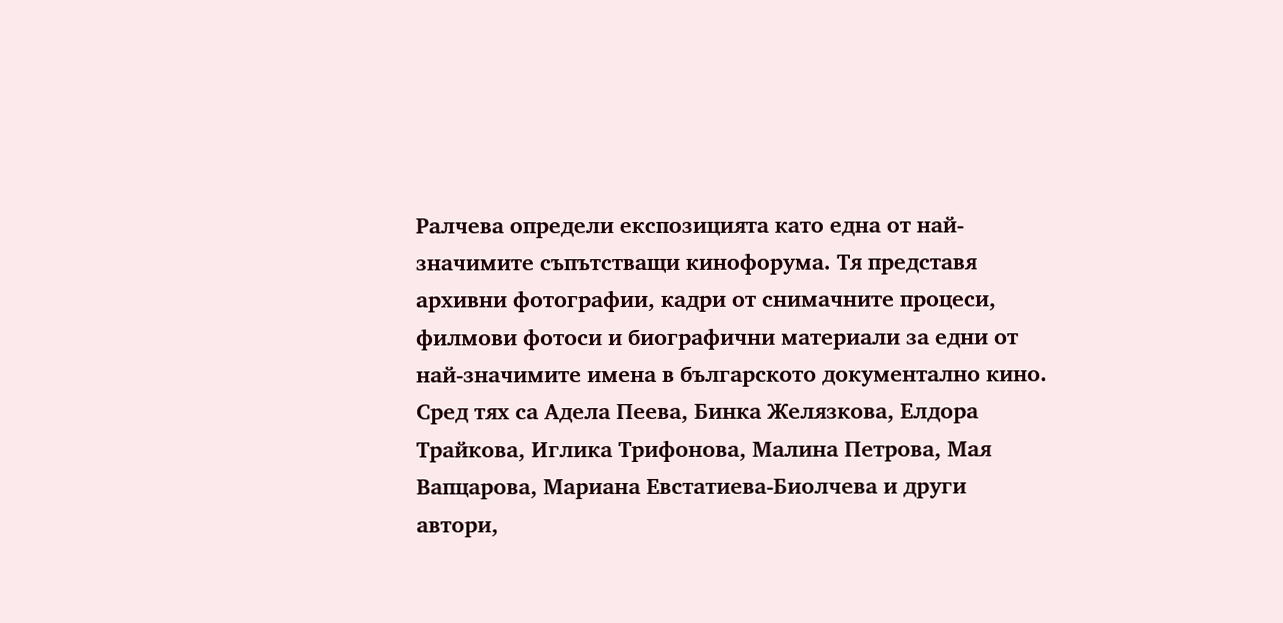Ралчева определи експозицията като една от най-значимите съпътстващи кинофорума. Тя представя архивни фотографии, кадри от снимачните процеси, филмови фотоси и биографични материали за едни от най-значимите имена в българското документално кино. Сред тях са Адела Пеева, Бинка Желязкова, Елдора Трайкова, Иглика Трифонова, Малина Петрова, Мая Вапцарова, Мариана Евстатиева-Биолчева и други автори,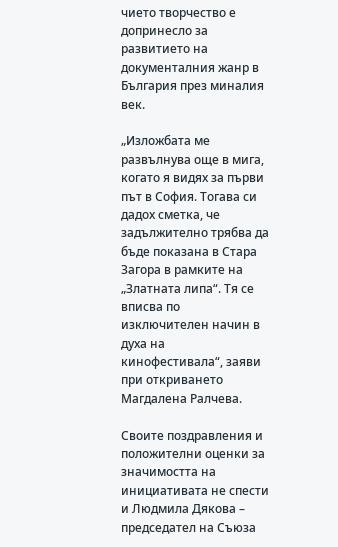чието творчество е допринесло за развитието на документалния жанр в България през миналия век.

„Изложбата ме развълнува още в мига, когато я видях за първи път в София. Тогава си дадох сметка, че задължително трябва да бъде показана в Стара Загора в рамките на „Златната липа“. Тя се вписва по изключителен начин в духа на кинофестивала“, заяви при откриването Магдалена Ралчева.

Своите поздравления и положителни оценки за значимостта на инициативата не спести и Людмила Дякова – председател на Съюза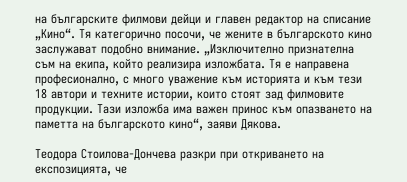на българските филмови дейци и главен редактор на списание „Кино“. Тя категорично посочи, че жените в българското кино заслужават подобно внимание. „Изключително признателна съм на екипа, който реализира изложбата. Тя е направена професионално, с много уважение към историята и към тези 18 автори и техните истории, които стоят зад филмовите продукции. Тази изложба има важен принос към опазването на паметта на българското кино“, заяви Дякова.

Теодора Стоилова-Дончева разкри при откриването на експозицията, че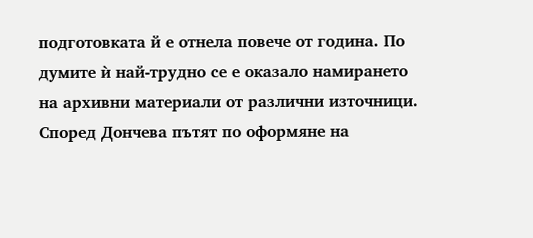подготовката й е отнела повече от година. По думите ѝ най-трудно се е оказало намирането на архивни материали от различни източници. Според Дончева пътят по оформяне на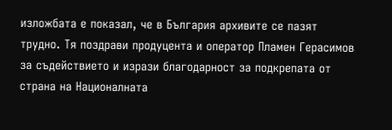изложбата е показал, че в България архивите се пазят трудно. Тя поздрави продуцента и оператор Пламен Герасимов за съдействието и изрази благодарност за подкрепата от страна на Националната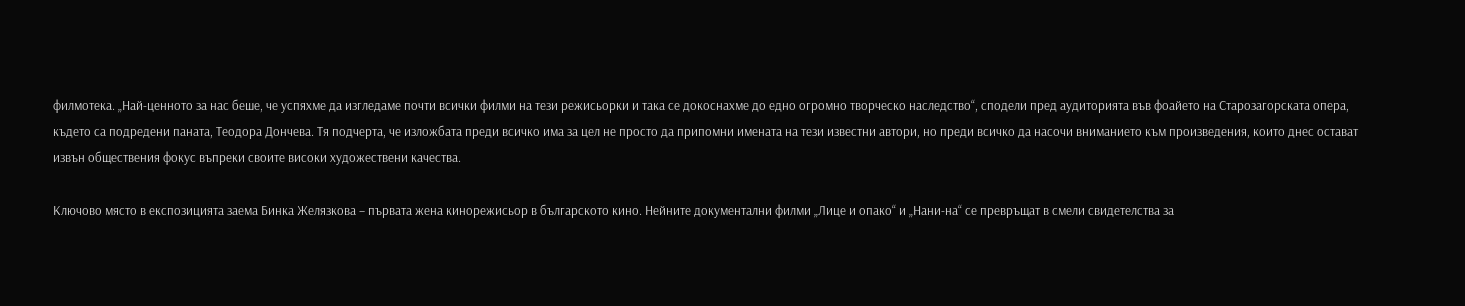филмотека. „Най-ценното за нас беше, че успяхме да изгледаме почти всички филми на тези режисьорки и така се докоснахме до едно огромно творческо наследство“, сподели пред аудиторията във фоайето на Старозагорската опера, където са подредени паната, Теодора Дончева. Тя подчерта, че изложбата преди всичко има за цел не просто да припомни имената на тези известни автори, но преди всичко да насочи вниманието към произведения, които днес остават извън обществения фокус въпреки своите високи художествени качества.

Ключово място в експозицията заема Бинка Желязкова – първата жена кинорежисьор в българското кино. Нейните документални филми „Лице и опако“ и „Нани-на“ се превръщат в смели свидетелства за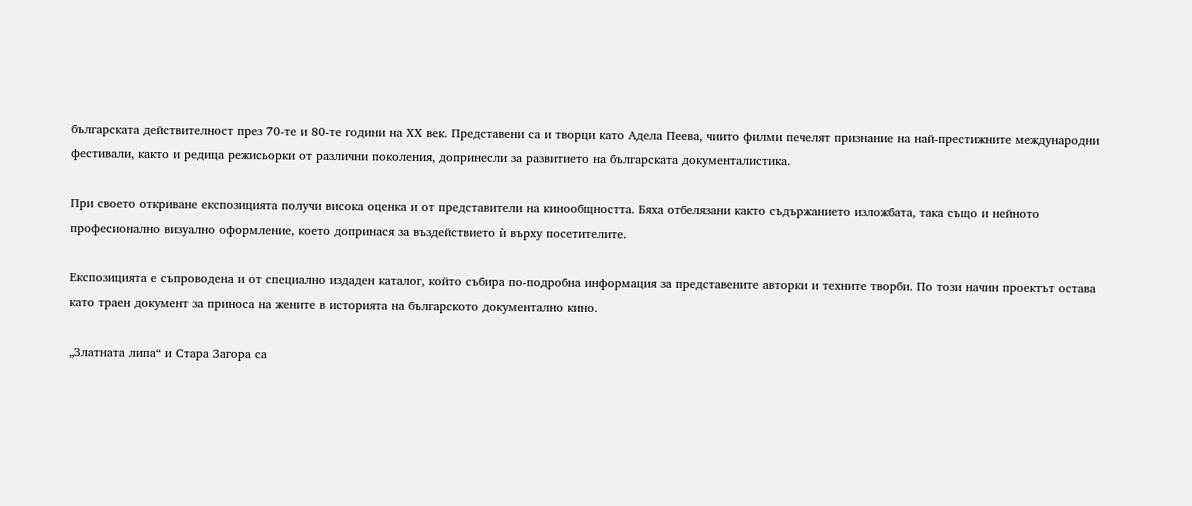българската действителност през 70-те и 80-те години на ХХ век. Представени са и творци като Адела Пеева, чиито филми печелят признание на най-престижните международни фестивали, както и редица режисьорки от различни поколения, допринесли за развитието на българската документалистика.

При своето откриване експозицията получи висока оценка и от представители на кинообщността. Бяха отбелязани както съдържанието изложбата, така също и нейното професионално визуално оформление, което допринася за въздействието ѝ върху посетителите.

Експозицията е съпроводена и от специално издаден каталог, който събира по-подробна информация за представените авторки и техните творби. По този начин проектът остава като траен документ за приноса на жените в историята на българското документално кино.

„Златната липа“ и Стара Загора са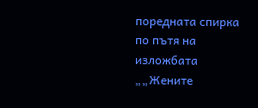поредната спирка по пътя на изложбата „„Жените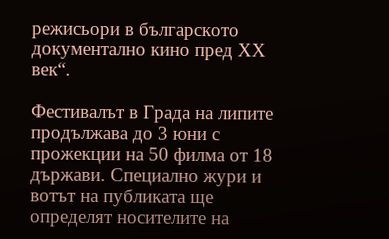режисьори в българското документално кино пред ХХ век“.

Фестивалът в Града на липите продължава до 3 юни с прожекции на 50 филма от 18 държави. Специално жури и вотът на публиката ще определят носителите на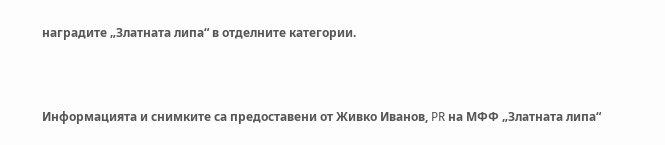наградите „Златната липа“ в отделните категории.



Информацията и снимките са предоставени от Живко Иванов, PR на МФФ „Златната липа“